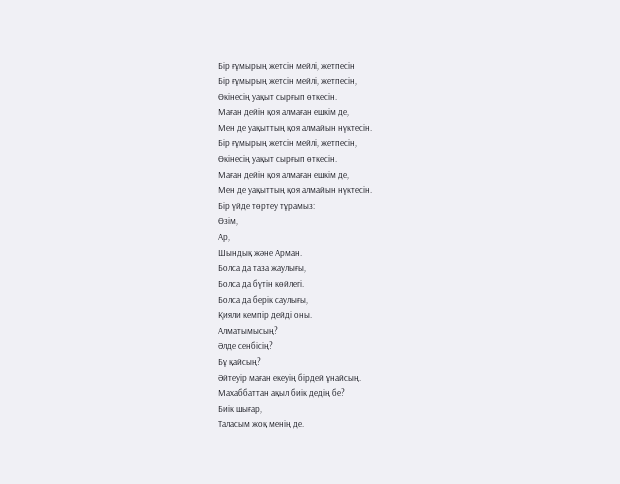Бір ғұмырың жетсін мейлі, жетпесін
Бір ғұмырың жетсін мейлі, жетпесін,
Өкінесің уақыт сырғып өткесін.
Маған дейін қоя алмаған ешкім де,
Мен де уақыттың қоя алмайын нүктесін.
Бір ғұмырың жетсін мейлі, жетпесін,
Өкінесің уақыт сырғып өткесін.
Маған дейін қоя алмаған ешкім де,
Мен де уақыттың қоя алмайын нүктесін.
Бір үйде төртеу тұрамыз:
Өзім,
Ар,
Шындық және Арман.
Болса да таза жаулығы,
Болса да бүтін көйлегі.
Болса да берік саулығы,
Қияли кемпір дейді оны.
Алматымысың?
Әлде сенбісің?
Бұ қайсың?
Әйтеуір маған екеуің бірдей ұнайсың.
Махаббаттан ақыл биік дедің бе?
Биік шығар,
Таласым жоқ менің де.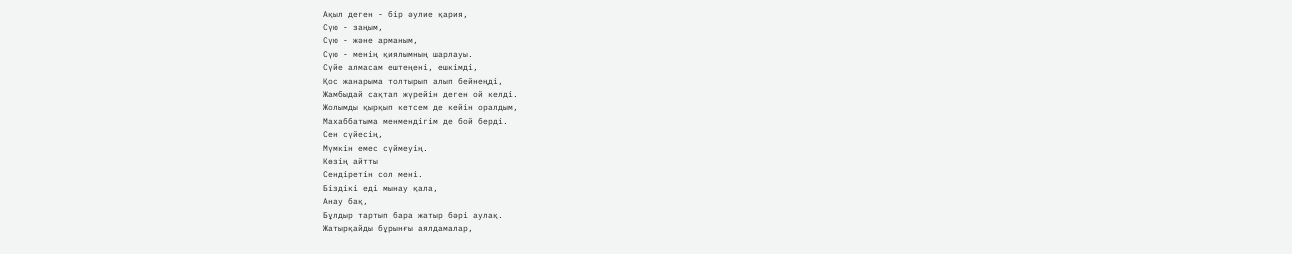Ақыл деген - бір әулие қария,
Сүю - заңым,
Сүю - және арманым,
Сүю - менің қиялымның шарлауы.
Сүйе алмасам ештеңені, ешкімді,
Қос жанарыма толтырып алып бейнеңді,
Жамбыдай сақтап жүрейін деген ой келді.
Жолымды қырқып кетсем де кейін оралдым,
Махаббатыма менмендігім де бой берді.
Сен сүйесің,
Мүмкін емес сүймеуің.
Көзің айтты
Сендіретін сол мені.
Біздікі еді мынау қала,
Анау бақ,
Бұлдыр тартып бара жатыр бәрі аулақ.
Жатырқайды бұрынғы аялдамалар,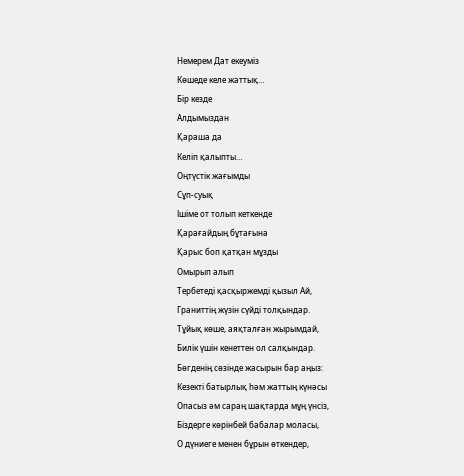Немерем Дат екеуміз
Көшеде келе жаттық…
Бір кезде
Алдымыздан
Қараша да
Келіп қалыпты…
Оңтүстік жағымды
Сұп-суық
Ішіме от толып кеткенде
Қарағайдың бұтағына
Қарыс боп қатқан мұзды
Омырып алып
Тербетеді қасқыржемді қызыл Ай,
Граниттің жүзін сүйді толқындар.
Тұйық көше, аяқталған жырымдай,
Билік үшін кенеттен ол салқындар.
Бөгденің сөзінде жасырын бар аңыз:
Кезекті батырлық һәм жаттың күнәсы
Опасыз әм сараң шақтарда мұң үнсіз,
Біздерге көрінбей бабалар моласы,
О дүниеге менен бұрын өткендер,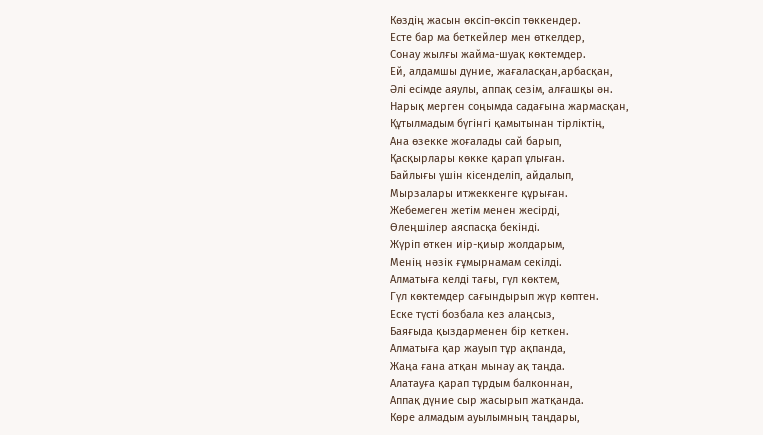Көздiң жасын өксiп-өксiп төккендер.
Есте бар ма беткейлер мен өткелдер,
Сонау жылғы жайма-шуақ көктемдер.
Ей, алдамшы дүние, жағаласқан,арбасқан,
Әлi есiмде аяулы, аппақ сезiм, алғашқы ән.
Нарық мерген соңымда садағына жармасқан,
Құтылмадым бүгiнгi қамытынан тiрлiктiң,
Ана өзекке жоғалады сай барып,
Қасқырлары көкке қарап ұлыған.
Байлығы үшiн кiсенделiп, айдалып,
Мырзалары итжеккенге құрыған.
Жебемеген жетiм менен жесiрдi,
Өлеңшiлер аяспасқа бекiндi.
Жүрiп өткен иiр-қиыр жолдарым,
Менiң нәзiк ғұмырнамам секiлдi.
Алматыға келді тағы, гүл көктем,
Гүл көктемдер сағындырып жүр көптен.
Еске түсті бозбала кез алаңсыз,
Баяғыда қыздарменен бір кеткен.
Алматыға қар жауып тұр ақпанда,
Жаңа ғана атқан мынау ақ таңда.
Алатауға қарап тұрдым балконнан,
Аппақ дүние сыр жасырып жатқанда.
Көре алмадым ауылымның таңдары,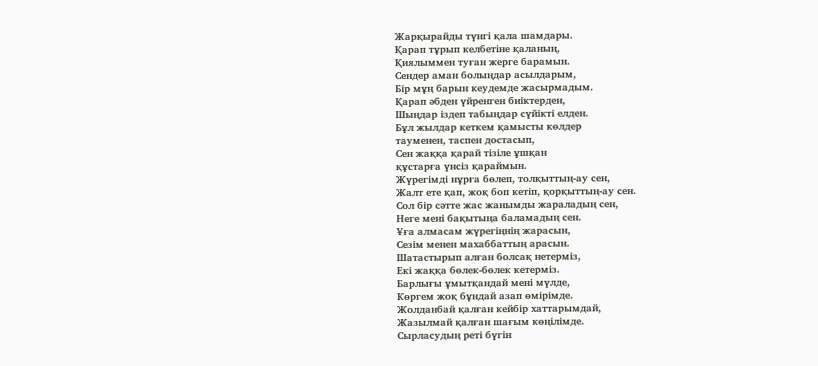Жарқырайды түнгі қала шамдары.
Қарап тұрып келбетіне қаланың,
Қиялыммен туған жерге барамын.
Сендер аман болыңдар асылдарым,
Бір мұң барын кеудемде жасырмадым.
Қарап әбден үйренген биіктерден,
Шыңдар іздеп табыңдар сүйікті елден.
Бұл жылдар кеткем қамысты көлдер
тауменен, таспен достасып,
Сен жаққа қарай тізіле ұшқан
құcтарға үнсіз қараймын.
Жүрегімді нұрға бөлеп, толқыттың-ау сен,
Жалт ете қап, жоқ боп кетіп, қорқыттың-ау сен.
Сол бір сәтте жас жанымды жараладың сен,
Неге мені бақытыңа баламадың сен.
Ұға алмасам жүрегіңнің жарасын,
Сезім менен махаббаттың арасын.
Шатастырып алған болсақ нетерміз,
Екі жаққа бөлек-бөлек кетерміз.
Барлығы ұмытқандай мені мүлде,
Көргем жоқ бұндай азап өмірімде.
Жолданбай қалған кейбір хаттарымдай,
Жазылмай қалған шағым көңілімде.
Сырласудың реті бүгін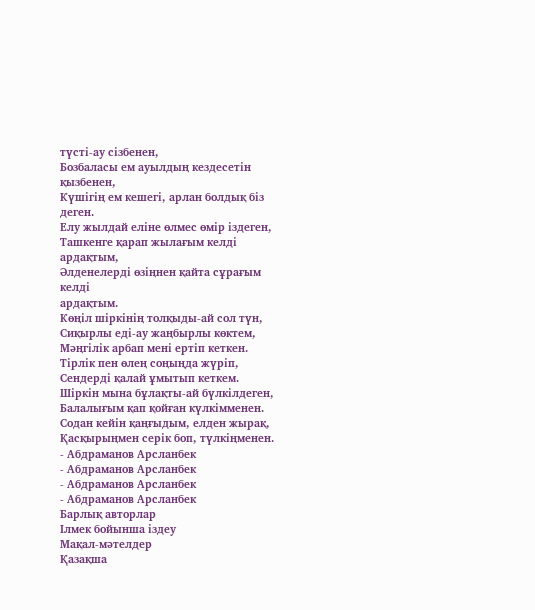түсті-ау сізбенен,
Бозбаласы ем ауылдың кездесетін қызбенен,
Күшігің ем кешегі, арлан болдық біз деген.
Елу жылдай еліне өлмес өмір іздеген,
Ташкенге қарап жылағым келдi ардақтым,
Әлденелердi өзiңнен қайта сұрағым келдi
ардақтым.
Көңiл шiркiнiң толқыды-ай сол түн,
Сиқырлы еді-ау жаңбырлы көктем,
Мәңгілік арбап мені ертіп кеткен.
Тірлік пен өлең соңыңда жүріп,
Сендерді қалай ұмытып кеткем.
Шіркін мына бұлақты-ай бүлкілдеген,
Балалығым қап қойған күлкімменен.
Содан кейін қаңғыдым, елден жырақ,
Қасқырыңмен серік боп, түлкіңменен.
- Абдраманов Арсланбек
- Абдраманов Арсланбек
- Абдраманов Арсланбек
- Абдраманов Арсланбек
Барлық авторлар
Ілмек бойынша іздеу
Мақал-мәтелдер
Қазақша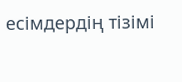есімдердің тізімі